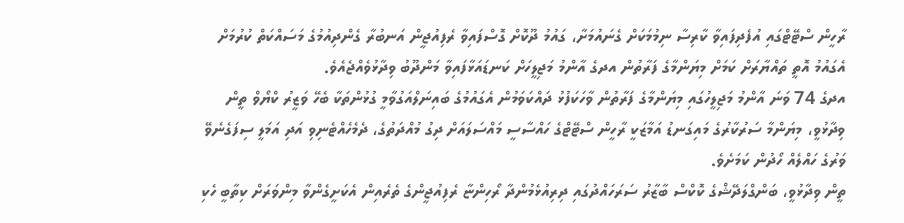ރާހީން ސްޓޭޓްގައި އުފެދިފައިވާ ކާރިސާ ނިމުމަކަށް ގެނައުމަށާ، ގައުމު ދޫކޮށް ގޮސްފައިވާ ރެފިއުޖީން އަނބުރާ ގެންދިއުމުގެ މަސައްކަތް ކުރުމަށް އެގައުމު އޮތީ ތައްޔާރަށް ކަމަށް މިޔަންމާގެ ފަރާތުން އދގެ އާންމު މަޖިލީހަށް ކަނޑައަޅާފައިވާ މަންދޫބު ވިދާޅުވެއްޖެއެވެ.
އދގެ 74 ވަނަ އާންމު މަޖިލީހުގައި މިޔަންމާގެ ފަރާތުން ވާހަކަފުޅު ދައްކަވަމުން އެގައުމުގެ ބައިނަލްއަގުވާމީ ގުޅުންތަކާ ބެހޭ ވަޒީރު ކްޔޯވް ތީން ވިދާޅުވީ، މިޔަންމާ ސަރުކާރުގެ މައިގަނޑު އަމާޒަކީ ރާހީން ސްޓޭޓްގެ ހައްސާސީ މައްސަލައަށް ދިގު މުއްދަތުގެ، ދެމެހެއްޓެނިވި އަދި އަމަލީ ސިފަގެނެވޭ ވަރުގެ ހައްލެއް ހޯދުން ކަމަށެވެ.
ތީން ވިދާޅުވީ، ބަންގްލަދޭޝްގެ ކޮކްސް ބާޒާރު ސަރަހައްދުގައި ދިރިއުޅެމުންދާ ރޯހިންޏާ ރެފިއުޖީންގެ ތެރެއިން އެކަށީގެންވާ މިންވަރަށް ކިތާބީ ހެކި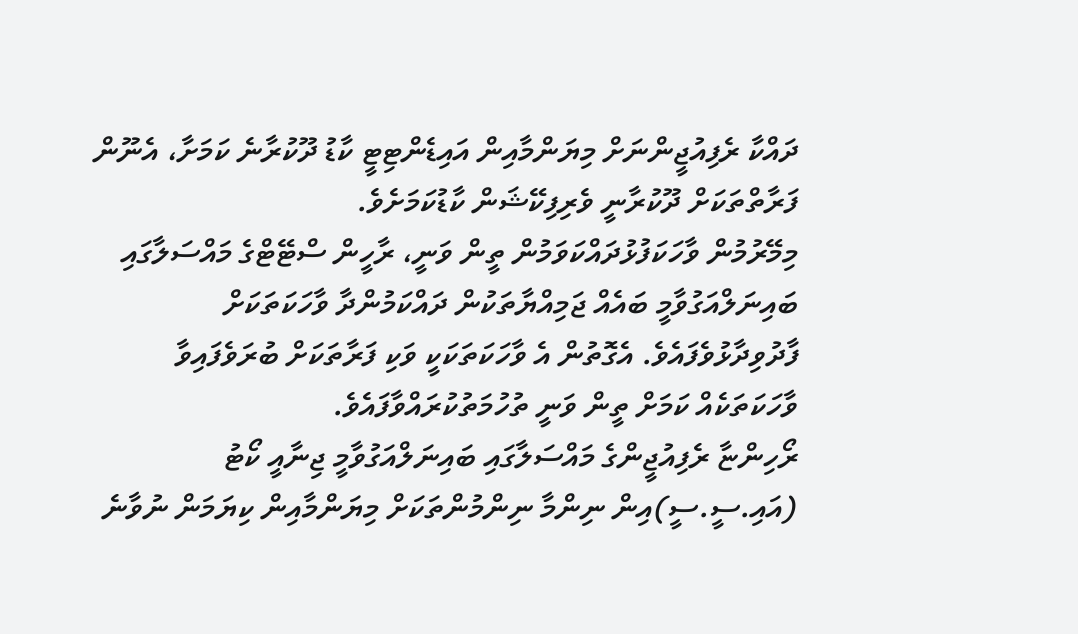ދައްކާ ރެފިއުޖީންނަށް މިޔަންމާއިން އައިޑެންޓިޓީ ކާޑު ދޫކުރާނެ ކަމަށާ، އެނޫން ފަރާތްތަކަށް ދޫކުރާނީ ވެރިފިކޭޝަން ކާޑުކަމަށެވެ.
މިމޭރުމުން ވާހަކަފުޅުދައްކަވަމުން ތީން ވަނީ، ރާހީން ސްޓޭޓްގެ މައްސަލާގައި ބައިނަލްއަގުވާމީ ބައެއް ޖަމިއްޔާތަކުން ދައްކަމުންދާ ވާހަކަތަކަށް ފާދުވިދާޅުވެފައެވެ. އެގޮތުން އެ ވާހަކަތަކަކީ ވަކި ފަރާތަކަށް ބުރަވެފައިވާ ވާހަކަތަކެއް ކަމަށް ތީން ވަނީ ތުހުމަތުކުރައްވާފައެވެ.
ރޯހިންޏާ ރެފިއުޖީންގެ މައްސަލާގައި ބައިނަލްއަގުވާމީ ޖިނާއީ ކޯޓު (އައި.ސީ.ސީ)އިން ނިންމާ ނިންމުންތަކަށް މިޔަންމާއިން ކިޔަމަން ނުވާނެ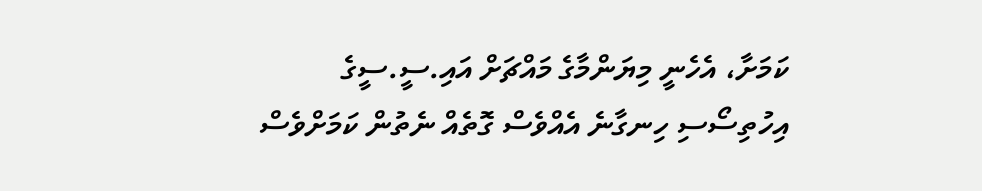ކަމަށާ، އެހެނީ މިޔަންމާގެ މައްޗަށް އައި.ސީ.ސީގެ އިހުތިސޯސި ހިނގާނެ އެއްވެސް ގޮތެއް ނެތުން ކަމަށްވެސް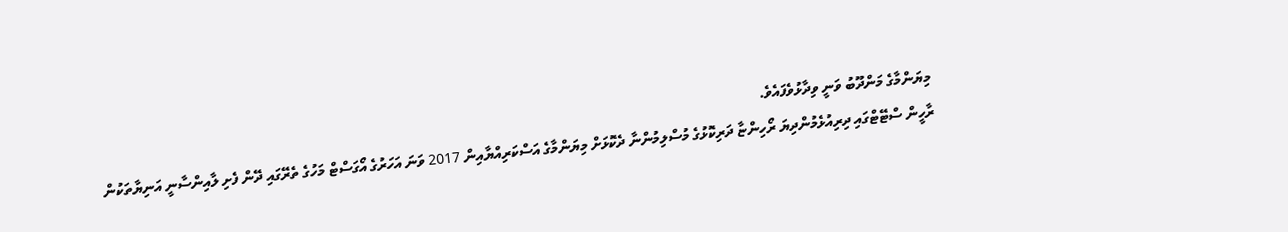މިޔަންމާގެ މަންދޫބު ވަނީ ވިދާޅުވެފައެވެ.
ރާހީން ސްޓޭޓްގައި ދިރިއުޅެމުންދިޔަ ރޯހިންޏާ ދަރިކޮޅުގެ މުސްލިމުންނާ ދެކޮޅަށް މިޔަންމާގެ އަސްކަރިއްޔާއިން 2017 ވަނަ އަހަރުގެ އޯގަސްޓް މަހުގެ ތެރޭގައި ދޭން ފެށި ލާއިންސާނީ އަނިޔާތަކުން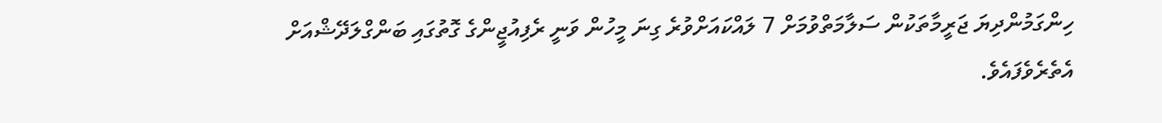ހިންގަމުންދިޔަ ޖަރީމާތަކުން ސަލާމަތްވުމަށް 7 ލައްކައަށްވުރެ ގިނަ މީހުން ވަނީ ރެފިއުޖީންގެ ގޮތުގައި ބަންގްލަދޭޝްއަށް އެތެރެވެފައެވެ.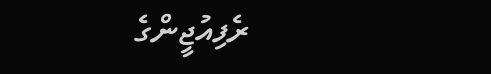ރެފިއުޖީންގެ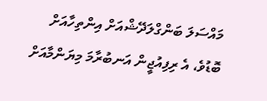މައްސަލަ ބަންގްލަދޭޝްއަށް އިންތިހާއަށް ބޮޑުވެ، އެ ރިފިއުޖީން އަނބުރާމަ މިޔަންމާއަށް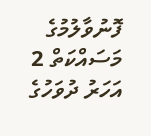ފޮނުވާލުމުގެ މަސައްކަތް 2 އަހަރު ދުވަހުގެ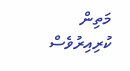މަތިން ކުރިއިރުވެސް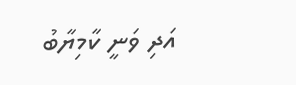އަދި ވަނީ ކާމިޔާބު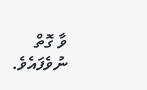ވާ ގޮތް ނުވެފައެވެ.